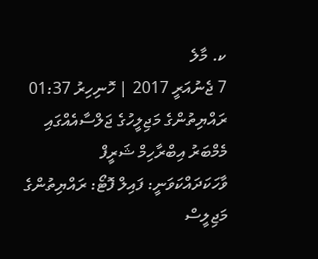ކ. މާލެ
7 ޖެނުއަރީ 2017 | ހޮނިހިރު 01:37
ރައްޔިތުންގެ މަޖިލީހުގެ ޖަލްސާއެއްގައި މެމްބަރު އިބްރާހިމް ޝަރީފް ވާހަކަދައްކަވަނީ: ފައިލް ފޮޓޯ: ރައްޔިތުންގެ މަޖިލީސް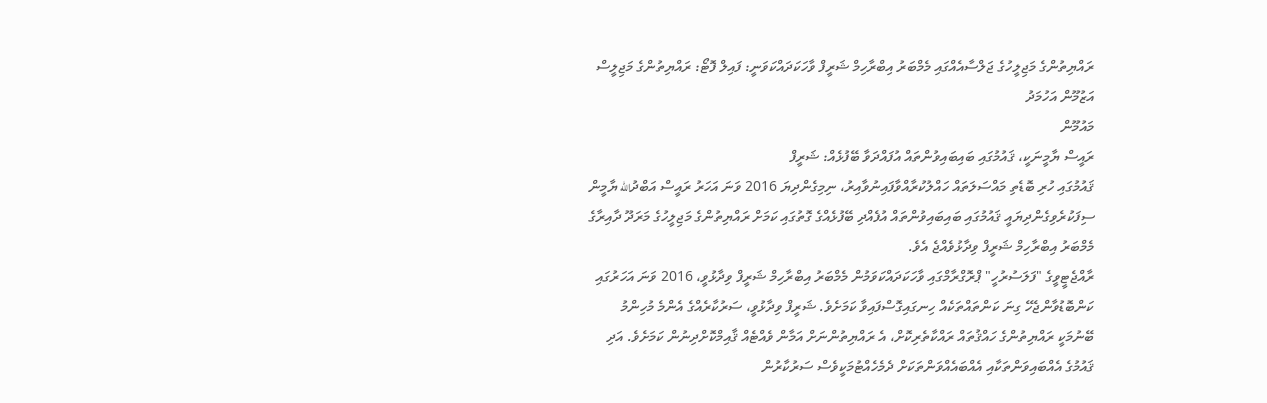ރައްޔިތުންގެ މަޖިލީހުގެ ޖަލްސާއެއްގައި މެމްބަރު އިބްރާހިމް ޝަރީފް ވާހަކަދައްކަވަނީ: ފައިލް ފޮޓޯ: ރައްޔިތުންގެ މަޖިލީސް
އަޒުމޫން އަހުމަދު
މައުމޫން
ރައީސް ޔާމީނަކީ، ޤައުމުގައި ބައިބައިވުންތައް އުފައްދަވާ ބޭފުޅެއް: ޝަރީފް
ޤައުމުގައި ހުރި ބޮޑެތި މައްސަލަތައް ހައްލުކުރާއްވާފައިނުވާއިރު، ނިމިގެންދިޔަ 2016 ވަނަ އަހަރު ރައީސް އަބްދުالله ޔާމީން ސިފަކުރެވިގެންދިޔައީ ޤައުމުގައި ބައިބައިވުންތައް އުފެއްދި ބޭފުޅެއްގެ ގޮތުގައި ކަމަށް ރައްޔިތުންގެ މަޖިލީހުގެ މަރަދޫ ދާއިރާގެ މެމްބަރު އިބްރާހިމް ޝަރީފް ވިދާޅުވެއްޖެ އެވެ.
ރާއްޖެޓީވީގެ "ފަލަސުރުހީ" ޕްރޮގްރާމްގައި ވާހަކަދައްކަވަމުން މެމްބަރު އިބްރާހިމް ޝަރީފް ވިދާޅުވީ، 2016 ވަނަ އަހަރުގައި ކަންބޮޑުވާންޖެހޭ ގިނަ ކަންތައްތަކެއް ހިނގައިގޮސްފައިވާ ކަމަށެވެ. ޝަރީފް ވިދާޅުވީ، ސަރުކާރެއްގެ އެންމެ މުހިންމު ބޭނުމަކީ ރައްޔިތުންގެ ހައްޤުތައް ރައްކާތެރިކޮށް، އެ ރައްޔިތުންނަށް އަމާން ވެއްޓެއް ޤާއިމްކޮށްދިނުން ކަމަށެވެ. އަދި ޤައުމުގެ އެއްބައިވަންތަކާއި އެއްބައެއްވަންތަކަށް ދެމެހެއްޓުމަކީވެސް ސަރުކާރުން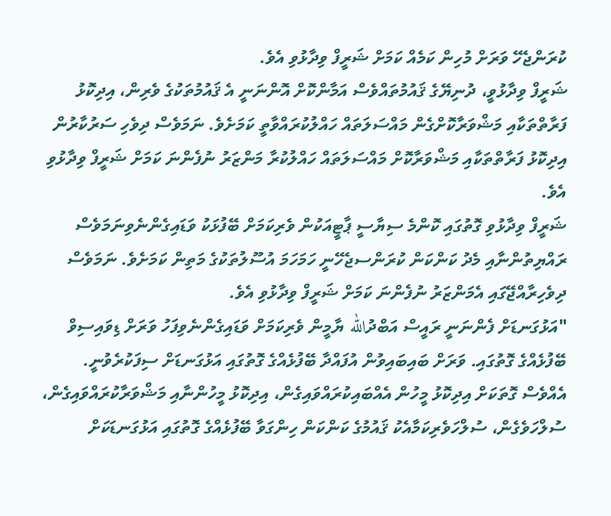ކުރަންޖެހޭ ވަރަށް މުހިން ކަމެއް ކަމަށް ޝަރީފް ވިދާޅުވި އެވެ.
ޝަރީފް ވިދާޅުވީ، ދުނިޔޭގެ ޤައުމުތައްވެސް އަމާންކޮށް އޮންނަނީ އެ ޤައުމުތަކުގެ ވެރިން، އިދިކޮޅު ފަރާތްތަކާއި މަޝްވަރާކޮށްގެން މައްސަލަތައް ހައްލުކުރައްވާތީ ކަމަށެވެ. ނަމަވެސް ދިވެހި ސަރުކާރުން އިދިކޮޅު ފަރާތްތަކާއި މަޝްވަރާކޮށް މައްސަލަތައް ހައްލުކުރާ މަންޒަރު ނުފެންނަ ކަމަށް ޝަރީފް ވިދާޅުވި އެވެ.
ޝަރީފް ވިދާޅުވި ގޮތުގައި ކޮންމެ ސިޔާސީ ޕާޓީއަކުން ވެރިކަމަށް ބޭފުޅަކު ވަޑައިގެންނެވިނަމަވެސް ރައްޔިތުންނާއި މެދު ކަންކަން ކުރަންސޖެހޭނީ ހަމަހަމަ އުސޫލުތަކުގެ މަތިން ކަމަށެވެ. ނަމަވެސް ދިވެހިރާއްޖޭގައި އެމަންޒަރު ނުފެންނަ ކަމަށް ޝަރީފް ވިދާޅުވި އެވެ.
"އަޅުގަނޑަށް ފެންނަނީ ރައީސް އަބްދުالله ޔާމީން ވެރިކަމަށް ވަޑައިގެންނެވިފަހު ވަރަށް ޑިވައިސިވް ބޭފުޅެއްގެ ގޮތުގައި. ވަރަށް ބައިބައިވުން އުފައްދާ ބޭފުޅެއްގެ ގޮތުގައި އަޅުގަނޑަށް ސިފަކުރެވުނީ. އެއްވެސް ގޮތަކަށް އިދިކޮޅު މީހުން އެއްބައިކުރައްވައިގެން، އިދިކޮޅު މީހުންނާއި މަޝްވަރާކުރައްވައިގެން، ސުލްހަވެގެން، ސުލްހަވެރިކަމާއެކު ޤައުމުގެ ކަންކަން ހިންގަވާ ބޭފުޅެއްގެ ގޮތުގައި އަޅުގަނޑަކަށް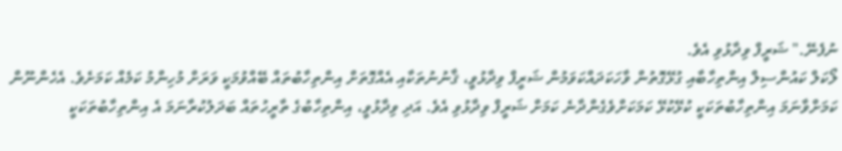ނުފެނޭ." ޝަރީފް ވިދާޅުވި އެވެ.
ލޯކަލް ކައުންސިލް އިންތިހާބާއި ގުޅޭގޮތުން ވާހަކަދައްކަވަމުން ޝަރީފް ވިދާޅުވީ، ޤާނުނުތަކާއި އެއްގޮތަށް އިންތިހާބުތައް ބޭއްވުމަކީ ވަރަށް މުހިންމު ކަމެއް ކަމަށެވެ. އެހެންނޫން ކަމަށްވާނަމަ އިންތިހާބުތަކަކީ ކުޅޭކުޅޭ ކަމަކަށްވެގެންދާނެ ކަމަށް ޝަރީފް ވިދާޅުވި އެވެ. އަދި ވިދާޅުވީ، އިންތިހާބުގެ ތާރީހުތައް ބަދަލުކުރާނަމަ އެ އިންތިހާބުތަކަކީ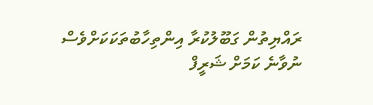ރައްޔިތުން ގަބޫލުކުރާ އިންތިހާބުތަކަކަށްވެސް ނުވާނެ ކަމަށް ޝަރީފް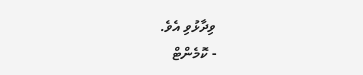ވިދާޅުވި އެވެ.
- ކޮމެންޓް